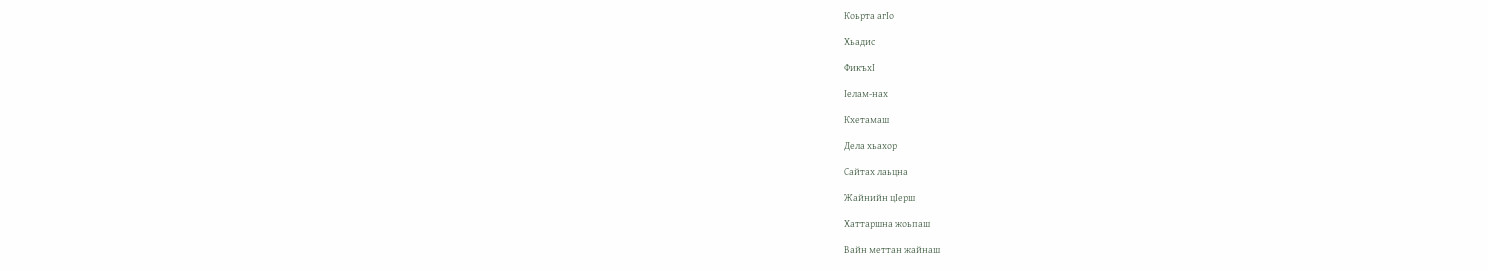Коьрта агIо

Хьадис

ФикъхI

Iелам-нах

Кхетамаш

Дела хьахор

Сайтах лаьцна

Жайнийн цIерш

Хаттаршна жоьпаш

Вайн меттан жайнаш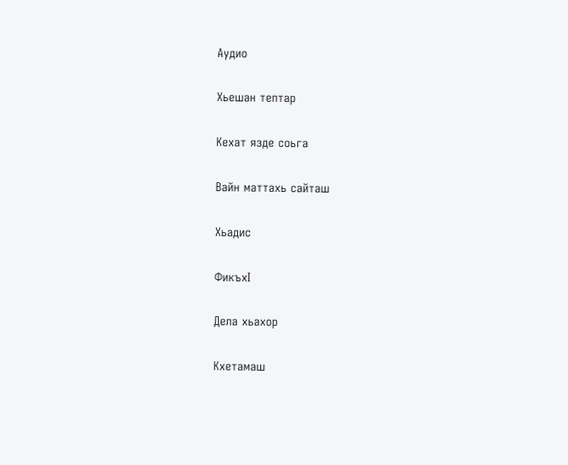Аудио

Хьешан тептар

Кехат язде соьга

Вайн маттахь сайташ

Хьадис

ФикъхI

Дела хьахор

Кхетамаш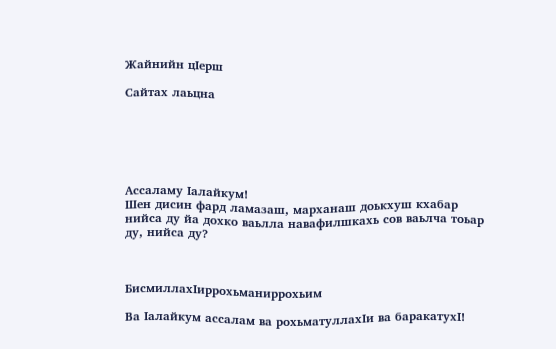Жайнийн цIерш

Сайтах лаьцна






Ассаламу Iалайкум!
Шен дисин фард ламазаш, марханаш доькхуш кхабар нийса ду йа дохко ваьлла навафилшкахь сов ваьлча тоьар ду, нийса ду?



БисмиллахIиррохьманиррохьим

Ва Iалайкум ассалам ва рохьматуллахIи ва баракатухI!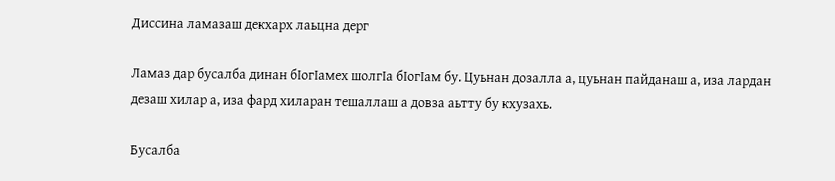Диссина ламазаш декхарх лаьцна дерг

Ламаз дар бусалба динан бIогIамех шолгIа бIогIам бу. Цуьнан дозалла а, цуьнан пайданаш а, иза лардан дезаш хилар а, иза фард хиларан тешаллаш а довза аьтту бу кхузахь.

Бусалба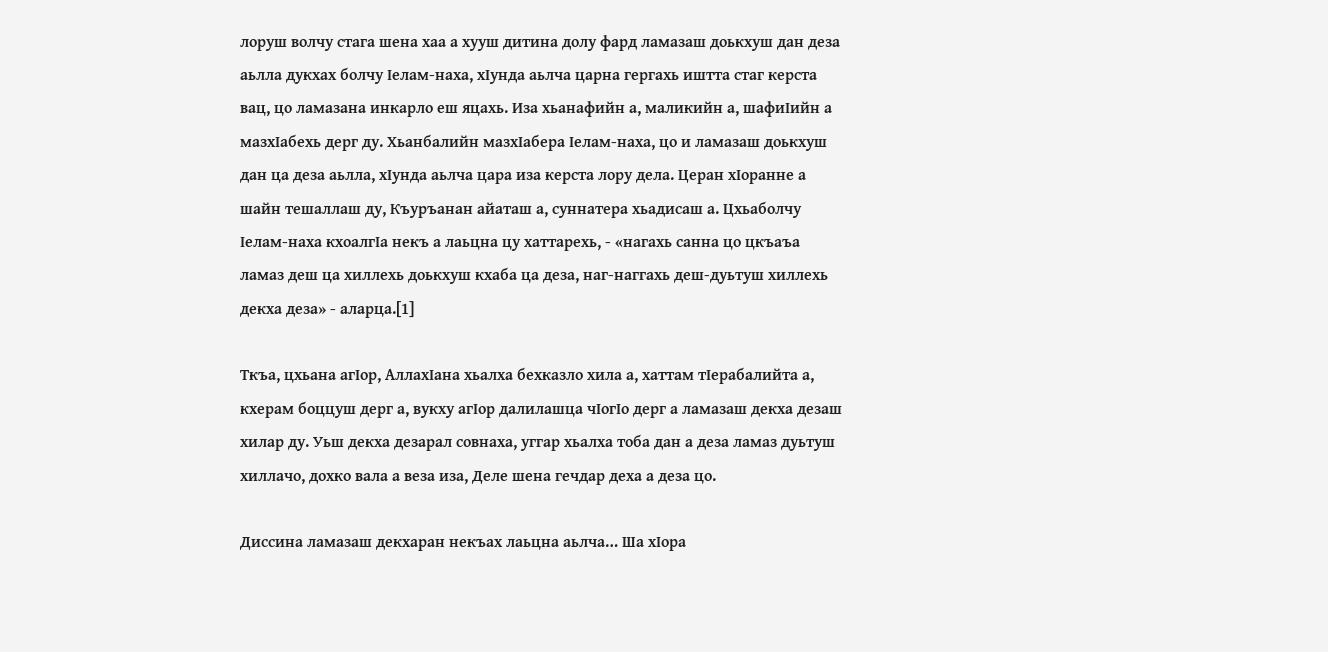лоруш волчу стага шена хаа а хууш дитина долу фард ламазаш доькхуш дан деза аьлла дукхах болчу Iелам-наха, хIунда аьлча царна гергахь иштта стаг керста вац, цо ламазана инкарло еш яцахь. Иза хьанафийн а, маликийн а, шафиIийн а мазхIабехь дерг ду. Хьанбалийн мазхIабера Iелам-наха, цо и ламазаш доькхуш дан ца деза аьлла, хIунда аьлча цара иза керста лору дела. Церан хIоранне а шайн тешаллаш ду, Къуръанан айаташ а, суннатера хьадисаш а. Цхьаболчу Iелам-наха кхоалгIа некъ а лаьцна цу хаттарехь, - «нагахь санна цо цкъаъа ламаз деш ца хиллехь доькхуш кхаба ца деза, наг-наггахь деш-дуьтуш хиллехь декха деза» - аларца.[1]

Ткъа, цхьана агIор, АллахIана хьалха бехказло хила а, хаттам тIерабалийта а, кхерам боццуш дерг а, вукху агIор далилашца чIогIо дерг а ламазаш декха дезаш хилар ду. Уьш декха дезарал совнаха, уггар хьалха тоба дан а деза ламаз дуьтуш хиллачо, дохко вала а веза иза, Деле шена гечдар деха а деза цо.

Диссина ламазаш декхаран некъах лаьцна аьлча… Ша хIора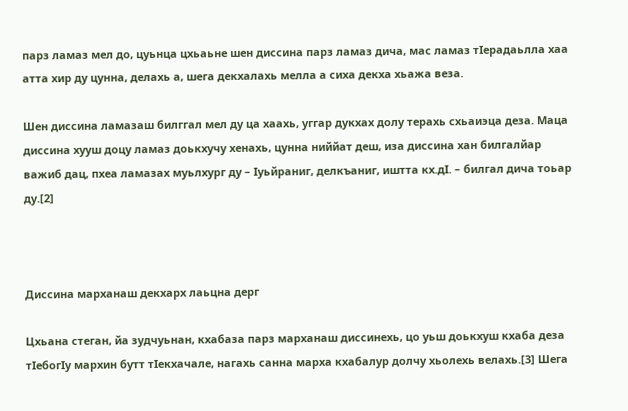парз ламаз мел до, цуьнца цхьаьне шен диссина парз ламаз дича, мас ламаз тIерадаьлла хаа атта хир ду цунна, делахь а, шега декхалахь мелла а сиха декха хьажа веза.

Шен диссина ламазаш билггал мел ду ца хаахь, уггар дукхах долу терахь схьаиэца деза. Маца диссина хууш доцу ламаз доькхучу хенахь, цунна ниййат деш, иза диссина хан билгалйар важиб дац, пхеа ламазах муьлхург ду – Iуьйраниг, делкъаниг, иштта кх.дI. – билгал дича тоьар ду.[2]



Диссина марханаш декхарх лаьцна дерг

Цхьана стеган, йа зудчуьнан, кхабаза парз марханаш диссинехь, цо уьш доькхуш кхаба деза тIебогIу мархин бутт тIекхачале, нагахь санна марха кхабалур долчу хьолехь велахь.[3] Шега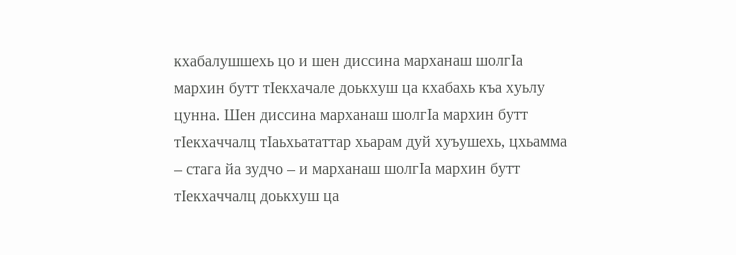кхабалушшехь цо и шен диссина марханаш шолгIа мархин бутт тIекхачале доькхуш ца кхабахь къа хуьлу цунна. Шен диссина марханаш шолгIа мархин бутт тIекхаччалц тIаьхьататтар хьарам дуй хуъушехь, цхьамма – стага йа зудчо – и марханаш шолгIа мархин бутт тIекхаччалц доькхуш ца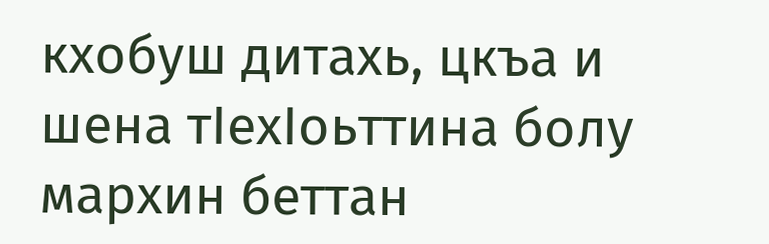кхобуш дитахь, цкъа и шена тIехIоьттина болу мархин беттан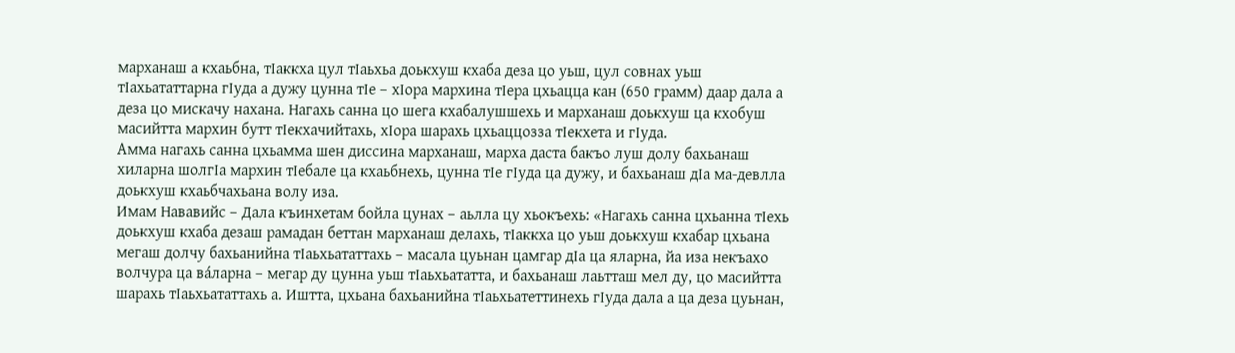марханаш а кхаьбна, тIаккха цул тIаьхьа доькхуш кхаба деза цо уьш, цул совнах уьш тIахьататтарна гIуда а дужу цунна тIе – хIора мархина тIера цхьацца кан (650 грамм) даар дала а деза цо мискачу нахана. Нагахь санна цо шега кхабалушшехь и марханаш доькхуш ца кхобуш масийтта мархин бутт тIекхачийтахь, хIора шарахь цхьаццозза тIекхета и гIуда.
Амма нагахь санна цхьамма шен диссина марханаш, марха даста бакъо луш долу бахьанаш хиларна шолгIа мархин тIебале ца кхаьбнехь, цунна тIе гIуда ца дужу, и бахьанаш дIа ма-девлла доькхуш кхаьбчахьана волу иза.
Имам Нававийс – Дала къинхетам бойла цунах – аьлла цу хьокъехь: «Нагахь санна цхьанна тIехь доькхуш кхаба дезаш рамадан беттан марханаш делахь, тIаккха цо уьш доькхуш кхабар цхьана мегаш долчу бахьанийна тIаьхьататтахь – масала цуьнан цамгар дIа ца яларна, йа иза некъахо волчура ца вáларна – мегар ду цунна уьш тIаьхьататта, и бахьанаш лаьтташ мел ду, цо масийтта шарахь тIаьхьататтахь а. Иштта, цхьана бахьанийна тIаьхьатеттинехь гIуда дала а ца деза цуьнан,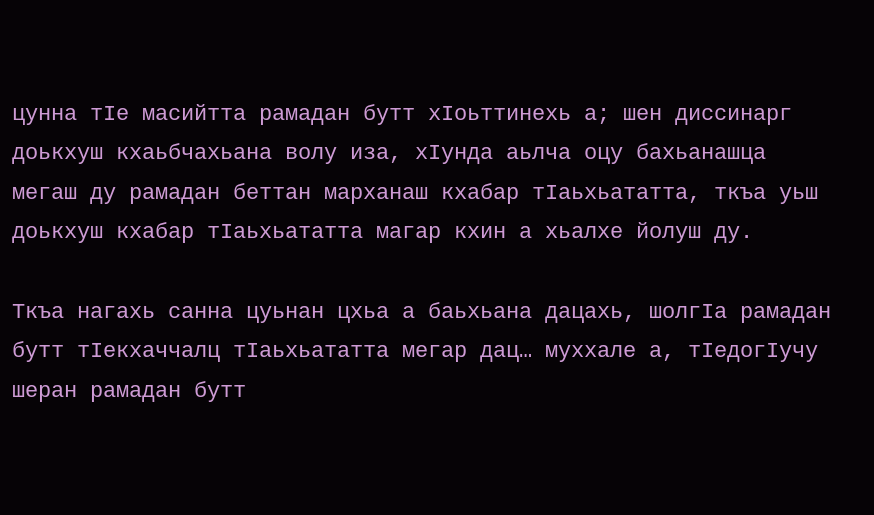цунна тIе масийтта рамадан бутт хIоьттинехь а; шен диссинарг доькхуш кхаьбчахьана волу иза, хIунда аьлча оцу бахьанашца мегаш ду рамадан беттан марханаш кхабар тIаьхьататта, ткъа уьш доькхуш кхабар тIаьхьататта магар кхин а хьалхе йолуш ду.

Ткъа нагахь санна цуьнан цхьа а баьхьана дацахь, шолгIа рамадан бутт тIекхаччалц тIаьхьататта мегар дац… муххале а, тIедогIучу шеран рамадан бутт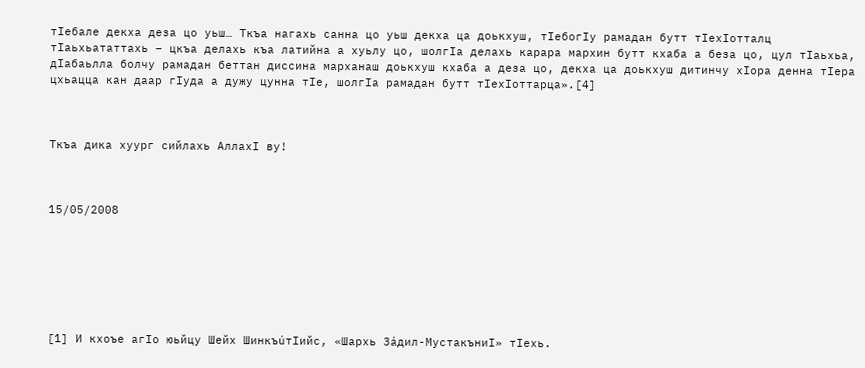тIебале декха деза цо уьш… Ткъа нагахь санна цо уьш декха ца доькхуш, тIебогIу рамадан бутт тIехIотталц тIаьхьататтахь – цкъа делахь къа латийна а хуьлу цо, шолгIа делахь карара мархин бутт кхаба а беза цо, цул тIаьхьа, дIабаьлла болчу рамадан беттан диссина марханаш доькхуш кхаба а деза цо, декха ца доькхуш дитинчу хIора денна тIера цхьацца кан даар гIуда а дужу цунна тIе, шолгIа рамадан бутт тIехIоттарца».[4]



Ткъа дика хуург сийлахь АллахI ву!



15/05/2008







[1] И кхоъе агIо юьйцу Шейх ШинкъúтIийс, «Шархь Зáдил-МустакъниI» тIехь.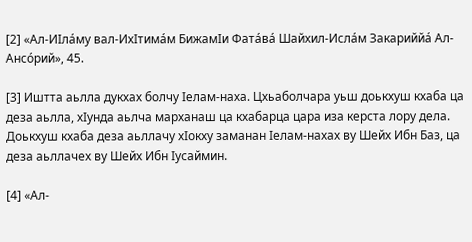[2] «Ал-ИIлáму вал-ИхIтимáм БижамIи Фатáвá Шайхил-Ислáм Закариййá Ал-Ансóрий», 45.

[3] Иштта аьлла дукхах болчу Iелам-наха. Цхьаболчара уьш доькхуш кхаба ца деза аьлла, хIунда аьлча марханаш ца кхабарца цара иза керста лору дела. Доькхуш кхаба деза аьллачу хIокху заманан Iелам-нахах ву Шейх Ибн Баз, ца деза аьллачех ву Шейх Ибн Iусаймин.

[4] «Ал-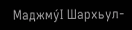МаджмýI Шархьул-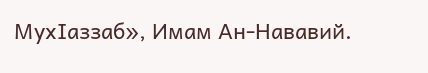МухIаззаб», Имам Ан-Нававий.